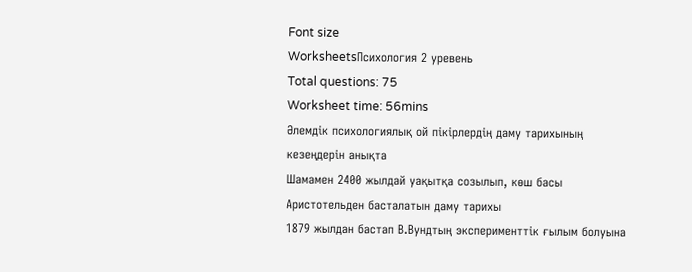Font size
WorksheetsПсихология 2 уревень
Total questions: 75
Worksheet time: 56mins
Әлемдік психологиялық ой пікірлердің даму тарихының кезеңдерін анықта
Шамамен 2400 жылдай уақытқа созылып, көш басы Аристотельден басталатын даму тарихы
1879 жылдан бастап В.Вундтың эксперименттік ғылым болуына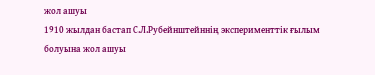жол ашуы
1910 жылдан бастап С.Л.Рубейнштейннің эксперименттік ғылым болуына жол ашуы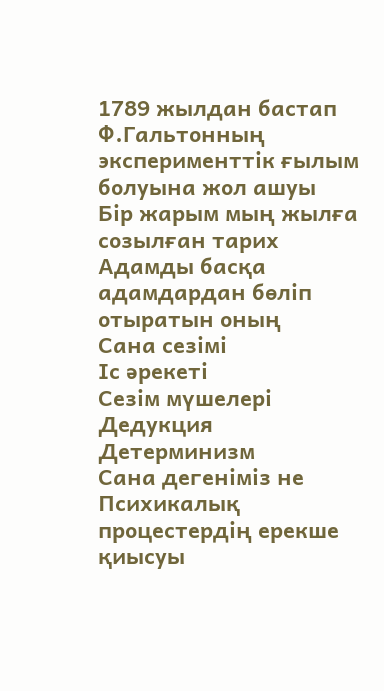1789 жылдан бастап Ф.Гальтонның эксперименттік ғылым болуына жол ашуы
Бір жарым мың жылға созылған тарих
Адамды басқа адамдардан бөліп отыратын оның
Сана сезімі
Іс әрекеті
Сезім мүшелері
Дедукция
Детерминизм
Сана дегеніміз не
Психикалық процестердің ерекше қиысуы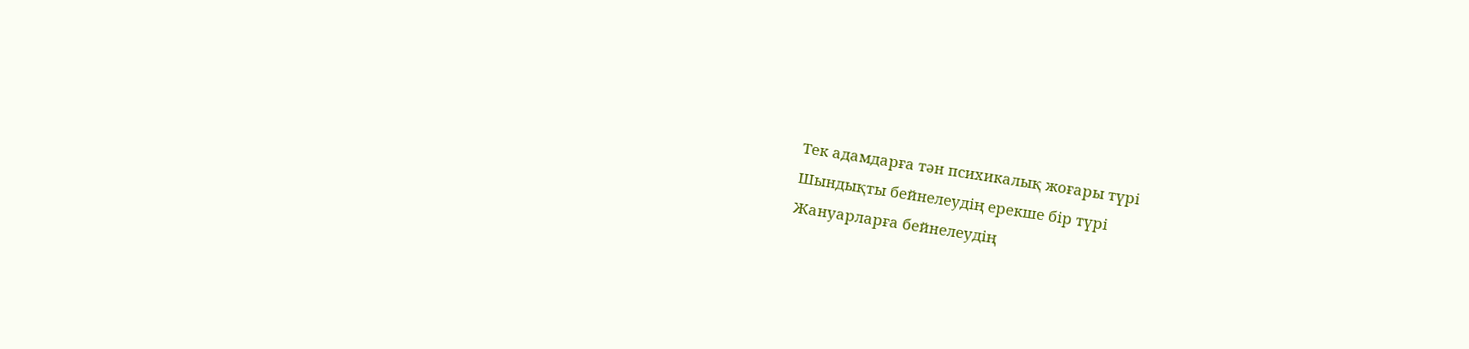Тек адамдарға тән психикалық жоғары түрі
Шындықты бейнелеудің ерекше бір түрі
Жануарларға бейнелеудің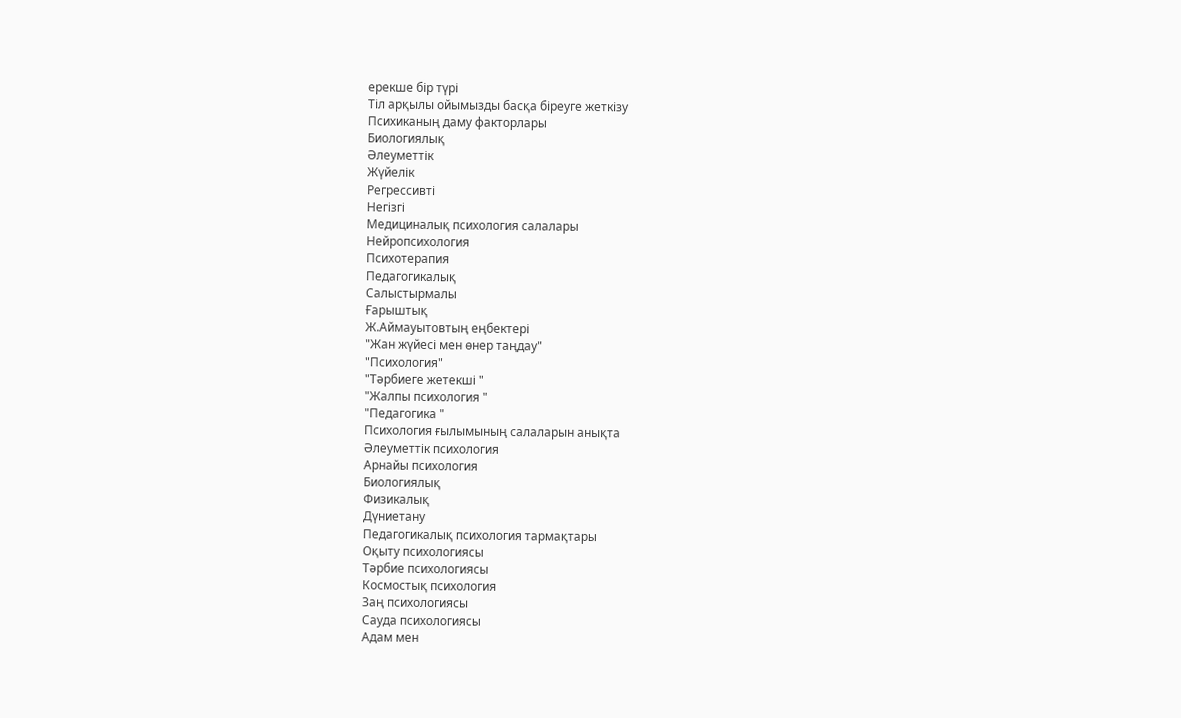ерекше бір түрі
Тіл арқылы ойымызды басқа біреуге жеткізу
Психиканың даму факторлары
Биологиялық
Әлеуметтік
Жүйелік
Регрессивті
Негізгі
Медициналық психология салалары
Нейропсихология
Психотерапия
Педагогикалық
Салыстырмалы
Ғарыштық
Ж.Аймауытовтың еңбектері
"Жан жүйесі мен өнер таңдау"
"Психология"
"Тәрбиеге жетекші "
"Жалпы психология "
"Педагогика "
Психология ғылымының салаларын анықта
Әлеуметтік психология
Арнайы психология
Биологиялық
Физикалық
Дүниетану
Педагогикалық психология тармақтары
Оқыту психологиясы
Тәрбие психологиясы
Космостық психология
Заң психологиясы
Сауда психологиясы
Адам мен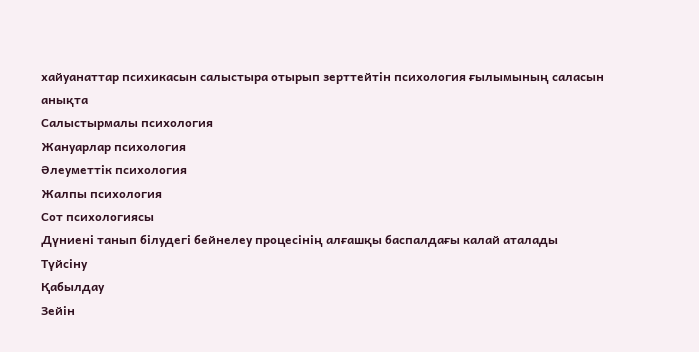хайуанаттар психикасын салыстыра отырып зерттейтін психология ғылымының саласын анықта
Салыстырмалы психология
Жануарлар психология
Әлеуметтік психология
Жалпы психология
Сот психологиясы
Дүниені танып білудегі бейнелеу процесінің алғашқы баспалдағы калай аталады
Түйсіну
Қабылдау
Зейін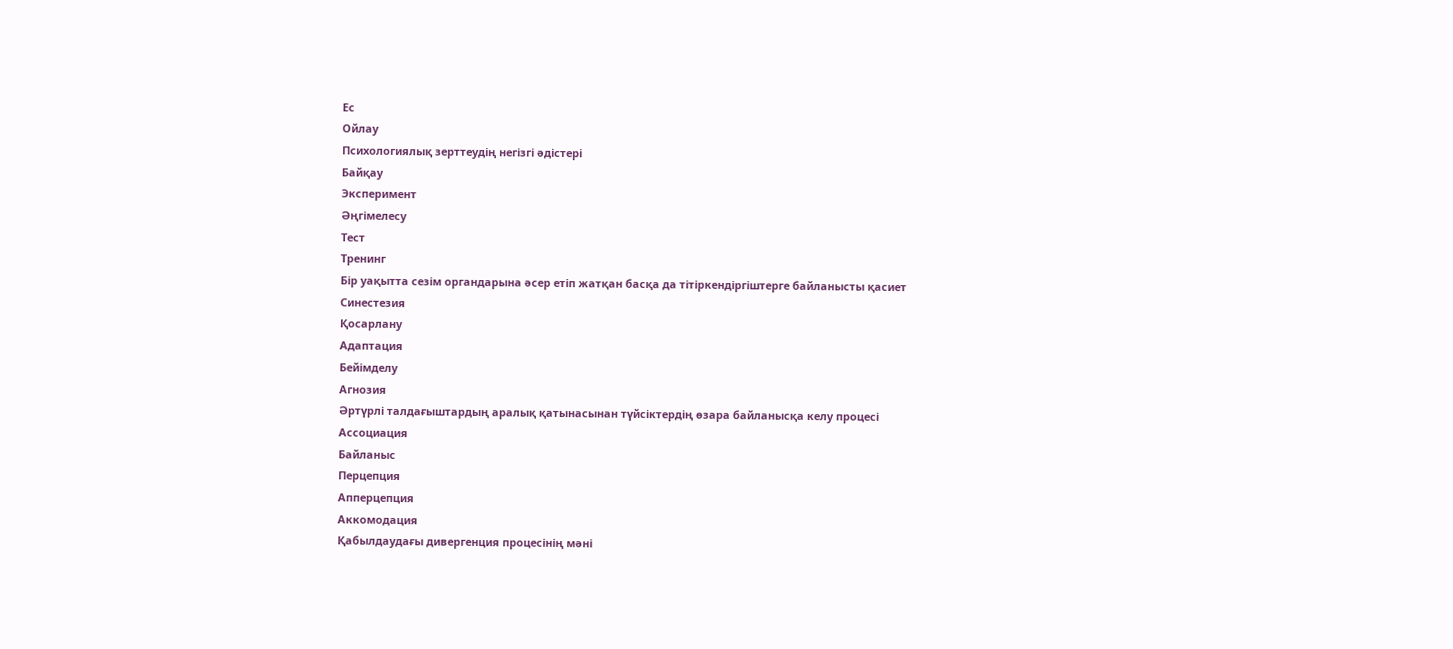Ес
Ойлау
Психологиялық зерттеудің негізгі әдістері
Байқау
Эксперимент
Әңгімелесу
Тест
Тренинг
Бір уақытта сезім органдарына әсер етіп жатқан басқа да тітіркендіргіштерге байланысты қасиет
Синестезия
Қосарлану
Адаптация
Бейімделу
Агнозия
Әртүрлі талдағыштардың аралық қатынасынан түйсіктердің өзара байланысқа келу процесі
Ассоциация
Байланыс
Перцепция
Апперцепция
Аккомодация
Қабылдаудағы дивергенция процесінің мәні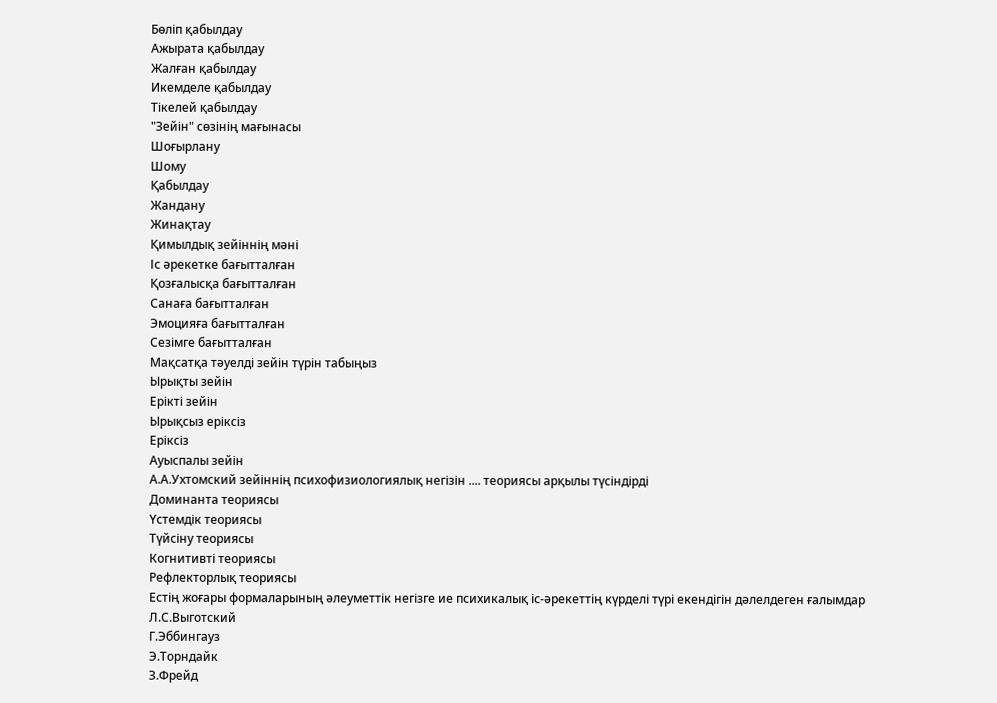Бөліп қабылдау
Ажырата қабылдау
Жалған қабылдау
Икемделе қабылдау
Тікелей қабылдау
"Зейін" сөзінің мағынасы
Шоғырлану
Шому
Қабылдау
Жандану
Жинақтау
Қимылдық зейіннің мәні
Іс әрекетке бағытталған
Қозғалысқа бағытталған
Санаға бағытталған
Эмоцияға бағытталған
Сезімге бағытталған
Мақсатқа тәуелді зейін түрін табыңыз
Ырықты зейін
Ерікті зейін
Ырықсыз еріксіз
Еріксіз
Ауыспалы зейін
А.А.Ухтомский зейіннің психофизиологиялық негізін .... теориясы арқылы түсіндірді
Доминанта теориясы
Үстемдік теориясы
Түйсіну теориясы
Когнитивті теориясы
Рефлекторлық теориясы
Естің жоғары формаларының әлеуметтік негізге ие психикалық іс-әрекеттің күрделі түрі екендігін дәлелдеген ғалымдар
Л.С.Выготский
Г.Эббингауз
Э.Торндайк
З.Фрейд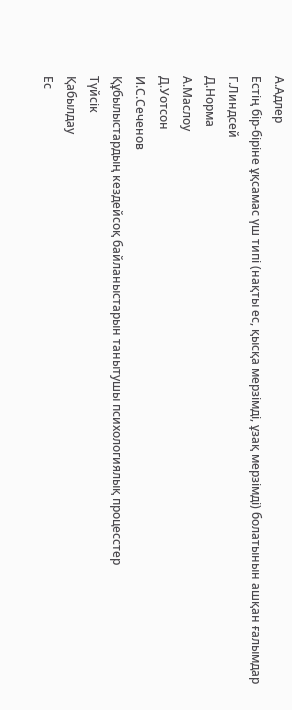А.Адлер
Естің бір-біріне ұқсамас үш типі (нақты ес, қысқа мерзімді, ұзақ мерзімді) болатынын ашқан ғалымдар
Г.Линдсей
Д.Норма
А.Маслоу
Д.Уотсон
И.С.Сеченов
Құбылыстардың кездейсоқ байланыстарын танытушы психологиялық процесстер
Түйсік
Қабылдау
Ес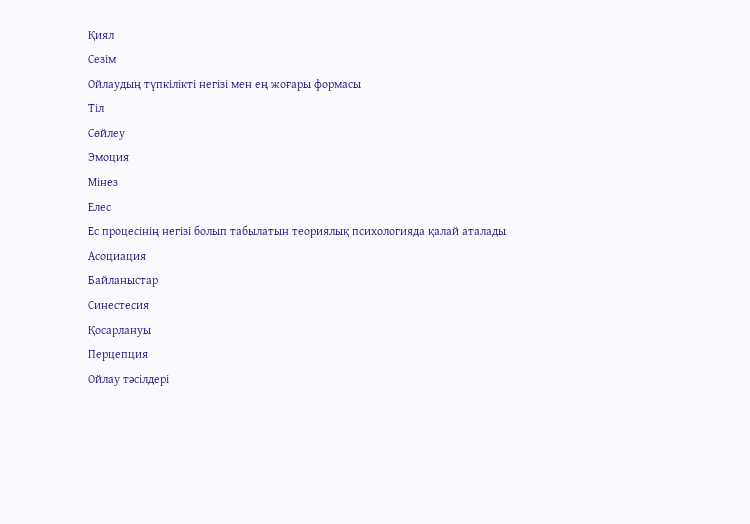Қиял
Сезім
Ойлаудың түпкілікті негізі мен ең жоғары формасы
Тіл
Сөйлеу
Эмоция
Мінез
Елес
Ес процесінің негізі болып табылатын теориялық психологияда қалай аталады
Асоциация
Байланыстар
Синестесия
Қосарлануы
Перцепция
Ойлау тәсілдері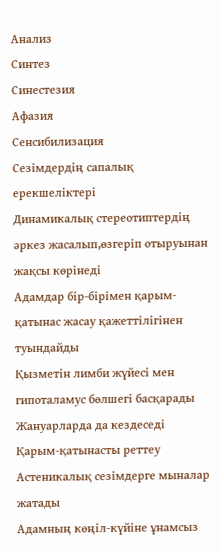Анализ
Синтез
Синестезия
Афазия
Сенсибилизация
Сезімдердің сапалық ерекшеліктері
Динамикалық стереотиптердің әркез жасалып,өзгеріп отыруынан жақсы көрінеді
Адамдар бір-бірімен қарым-қатынас жасау қажеттілігінен туындайды
Қызметін лимби жүйесі мен гипоталамус бөлшегі басқарады
Жануарларда да кездеседі
Қарым-қатынасты реттеу
Астеникалық сезімдерге мыналар жатады
Адамның көңіл-күйіне ұнамсыз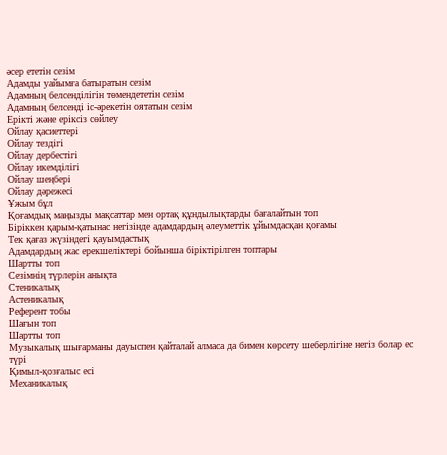әсер ететін сезім
Адамды уайымға батыратын сезім
Адамның белсенділігін төмендететін сезім
Адамның белсенді іс-әрекетін оятатын сезім
Ерікті және еріксіз сөйлеу
Ойлау қасиеттері
Ойлау тездігі
Ойлау дербестігі
Ойлау икемділігі
Ойлау шеңбері
Ойлау дәрежесі
Ұжым бұл
Қоғамдық маңызды мақсаттар мен ортақ құндылықтарды бағалайтын топ
Біріккен қарым-қатынас негізінде адамдардың әлеуметтік ұйымдасқан қоғамы
Тек қағаз жүзіндегі қауымдастық
Адамдардың жас ерекшеліктері бойынша біріктірілген топтары
Шартты топ
Сезімнің түрлерін анықта
Стеникалық
Астеникалық
Референт тобы
Шағын топ
Шартты топ
Музыкалық шығарманы дауыспен қайталай алмаса да бимен көрсету шеберлігіне негіз болар ес түрі
Қимыл-қозғалыс есі
Механикалық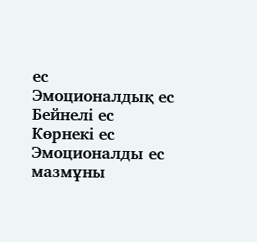ес
Эмоционалдық ес
Бейнелі ес
Көрнекі ес
Эмоционалды ес мазмұны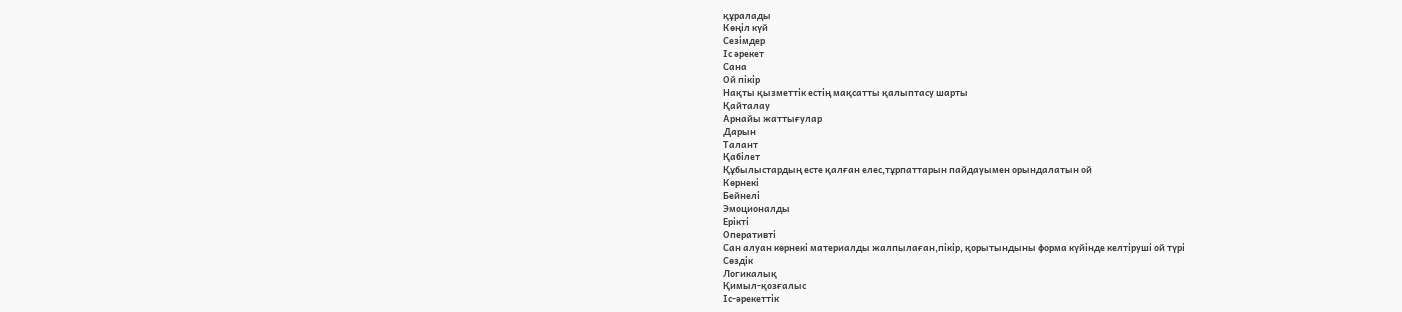құралады
Көңіл күй
Сезімдер
Іс әрекет
Сана
Ой пікір
Нақты қызметтік естің мақсатты қалыптасу шарты
Қайталау
Арнайы жаттығулар
Дарын
Талант
Қабілет
Құбылыстардың есте қалған елес,тұрпаттарын пайдауымен орындалатын ой
Көрнекі
Бейнелі
Эмоционалды
Ерікті
Оперативті
Сан алуан көрнекі материалды жалпылаған,пікір, қорытындыны форма күйінде келтіруші ой түрі
Сөздік
Логикалық
Қимыл-қозғалыс
Іс-әрекеттік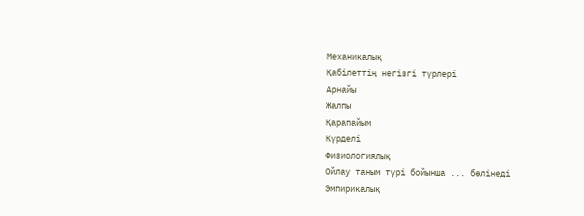Механикалық
Қабілеттің негізгі түрлері
Арнайы
Жалпы
Қарапайым
Күрделі
Физиологиялық
Ойлау таным түрі бойынша ... бөлінеді
Эмпирикалық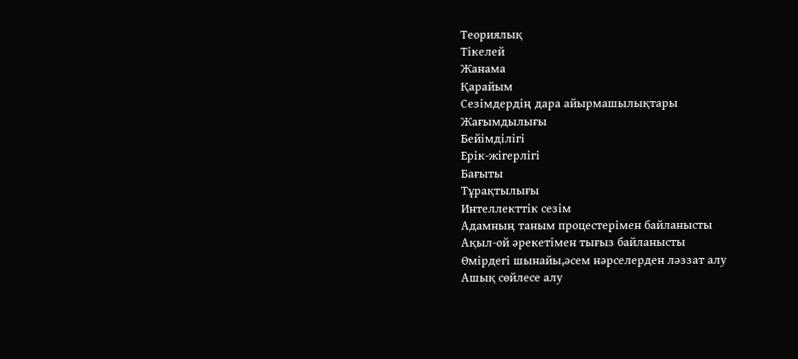Теориялық
Тікелей
Жанама
Қарайым
Сезімдердің дара айырмашылықтары
Жағымдылығы
Бейімділігі
Ерік-жігерлігі
Бағыты
Тұрақтылығы
Интеллекттік сезім
Адамның таным процестерімен байланысты
Ақыл-ой әрекетімен тығыз байланысты
Өмірдегі шынайы,әсем нәрселерден ләззат алу
Ашық сөйлесе алу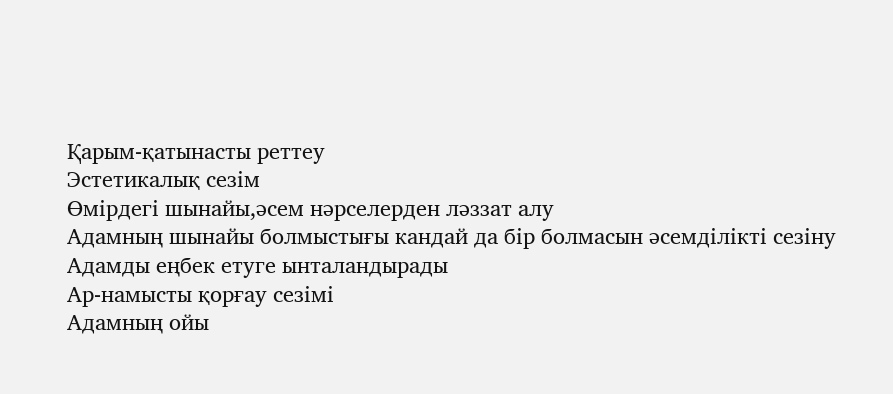Қарым-қатынасты реттеу
Эстетикалық сезім
Өмірдегі шынайы,әсем нәрселерден ләззат алу
Адамның шынайы болмыстығы кандай да бір болмасын әсемділікті сезіну
Адамды еңбек етуге ынталандырады
Ар-намысты қорғау сезімі
Адамның ойы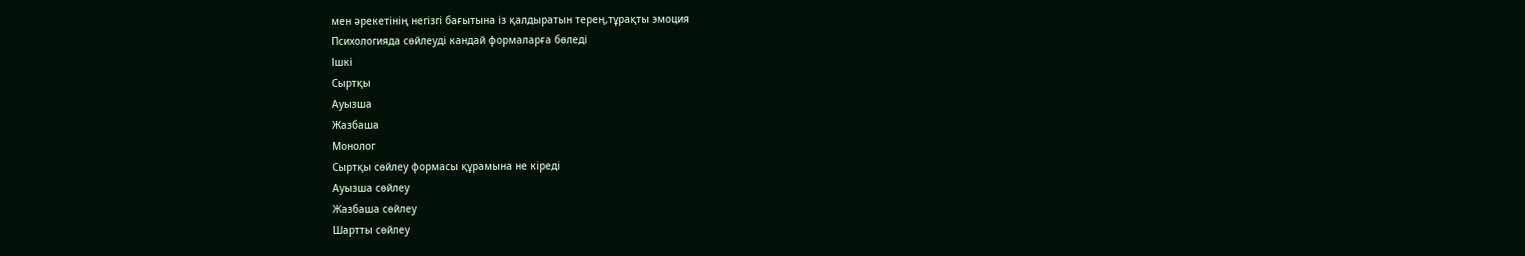мен әрекетінің негізгі бағытына із қалдыратын терең,тұрақты эмоция
Психологияда сөйлеуді кандай формаларға бөледі
Ішкі
Сыртқы
Ауызша
Жазбаша
Монолог
Сыртқы сөйлеу формасы құрамына не кіреді
Ауызша сөйлеу
Жазбаша сөйлеу
Шартты сөйлеу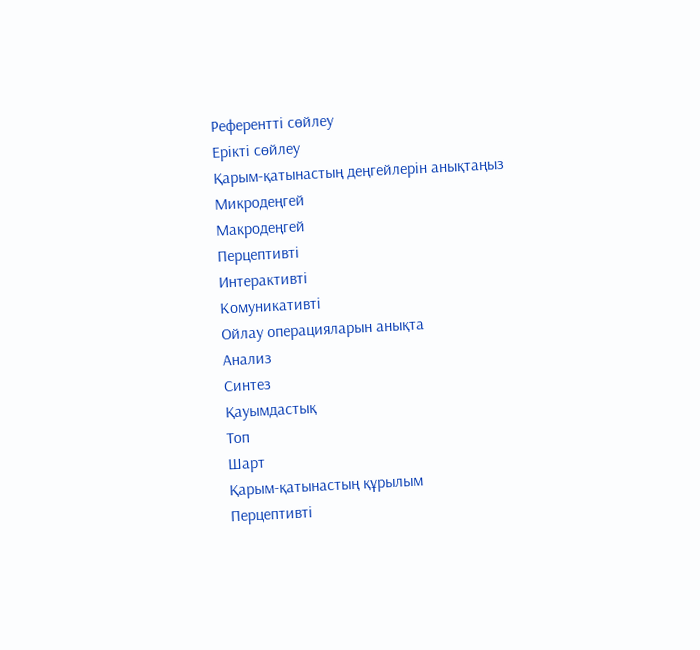Референтті сөйлеу
Ерікті сөйлеу
Қарым-қатынастың деңгейлерін анықтаңыз
Микродеңгей
Макродеңгей
Перцептивті
Интерактивті
Комуникативті
Ойлау операцияларын анықта
Анализ
Синтез
Қауымдастық
Топ
Шарт
Қарым-қатынастың құрылым
Перцептивті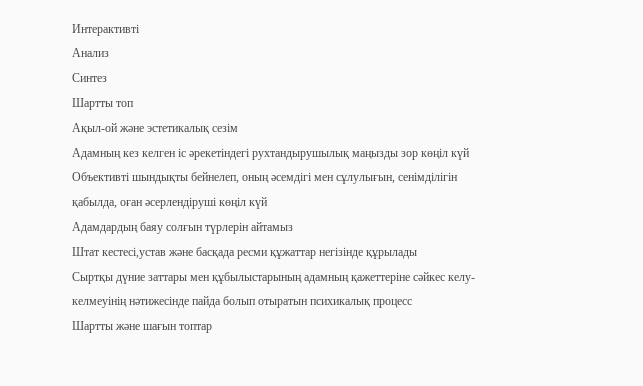Интерактивті
Анализ
Синтез
Шартты топ
Ақыл-ой және эстетикалық сезім
Адамның кез келген іс әрекетіндегі рухтандырушылық маңызды зор көңіл күй
Объективті шындықты бейнелеп, оның әсемдігі мен сұлулығын, сенімділігін қабылда, оған әсерлендіруші көңіл күй
Адамдардың баяу солғын түрлерін айтамыз
Штат кестесі,устав және басқада ресми құжаттар негізінде құрылады
Сыртқы дүние заттары мен құбылыстарының адамның қажеттеріне сәйкес келу-келмеуінің нәтижесінде пайда болып отыратын психикалық процесс
Шартты және шағын топтар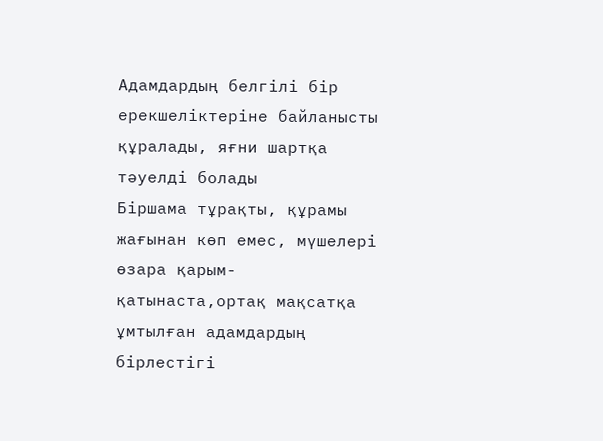Адамдардың белгілі бір ерекшеліктеріне байланысты құралады, яғни шартқа тәуелді болады
Біршама тұрақты, құрамы жағынан көп емес, мүшелері өзара қарым-қатынаста,ортақ мақсатқа ұмтылған адамдардың бірлестігі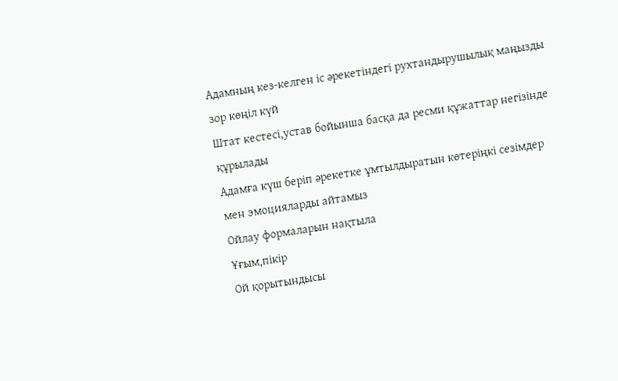Адамның кез-келген іс әрекетіндегі рухтандырушылық маңызды зор көңіл күй
Штат кестесі,устав бойынша басқа да ресми құжаттар негізінде құрылады
Адамға күш беріп әрекетке ұмтылдыратын көтеріңкі сезімдер мен эмоцияларды айтамыз
Ойлау формаларын нақтыла
Ұғым,пікір
Ой қорытындысы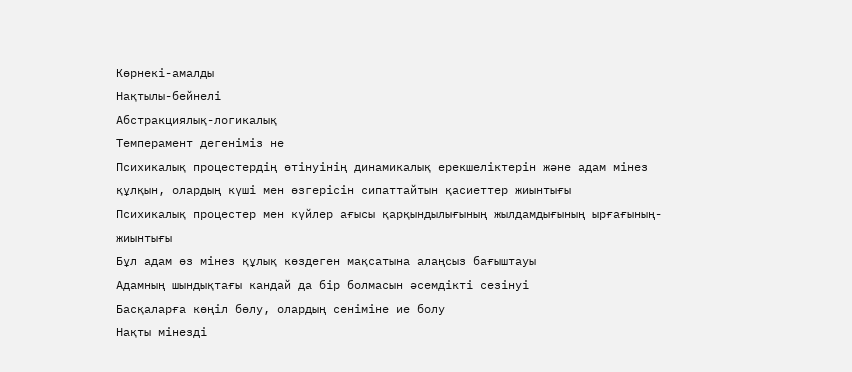Көрнекі-амалды
Нақтылы-бейнелі
Абстракциялық-логикалық
Темперамент дегеніміз не
Психикалық процестердің өтінуінің динамикалық ерекшеліктерін және адам мінез құлқын, олардың күші мен өзгерісін сипаттайтын қасиеттер жиынтығы
Психикалық процестер мен күйлер ағысы қарқындылығының жылдамдығының ырғағының-жиынтығы
Бұл адам өз мінез құлық көздеген мақсатына алаңсыз бағыштауы
Адамның шындықтағы кандай да бір болмасын әсемдікті сезінуі
Басқаларға көңіл бөлу, олардың сеніміне ие болу
Нақты мінезді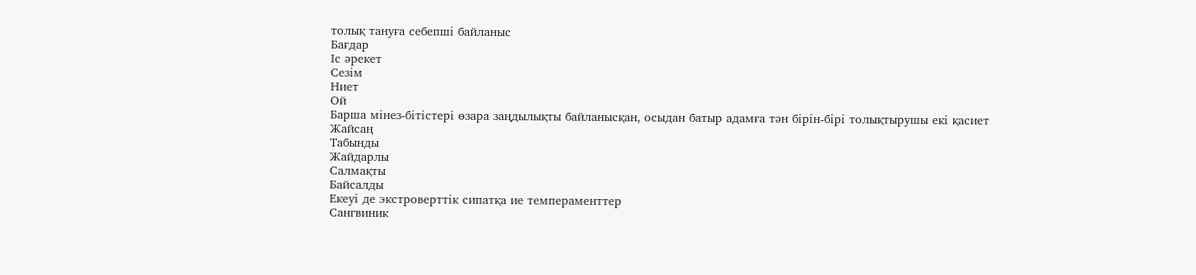толық тануға себепші байланыс
Бағдар
Іс әрекет
Сезім
Ниет
Ой
Барша мінез-бітістері өзара заңдылықты байланысқан, осыдан батыр адамға тән бірін-бірі толықтырушы екі қасиет
Жайсаң
Табынды
Жайдарлы
Салмақты
Байсалды
Екеуі де экстроверттік сипатқа ие темпераменттер
Сангвиник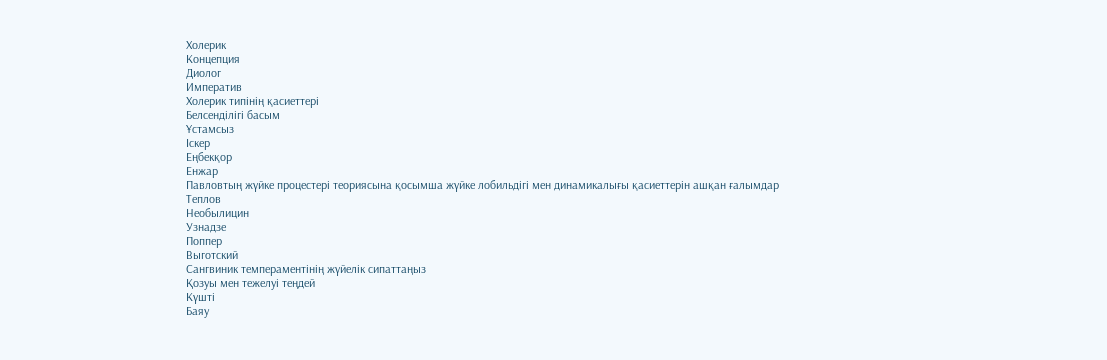Холерик
Концепция
Диолог
Императив
Холерик типінің қасиеттері
Белсенділігі басым
Ұстамсыз
Іскер
Еңбекқор
Енжар
Павловтың жүйке процестері теориясына қосымша жүйке лобильдігі мен динамикалығы қасиеттерін ашқан ғалымдар
Теплов
Необылицин
Узнадзе
Поппер
Выготский
Сангвиник темпераментінің жүйелік сипаттаңыз
Қозуы мен тежелуі теңдей
Күшті
Баяу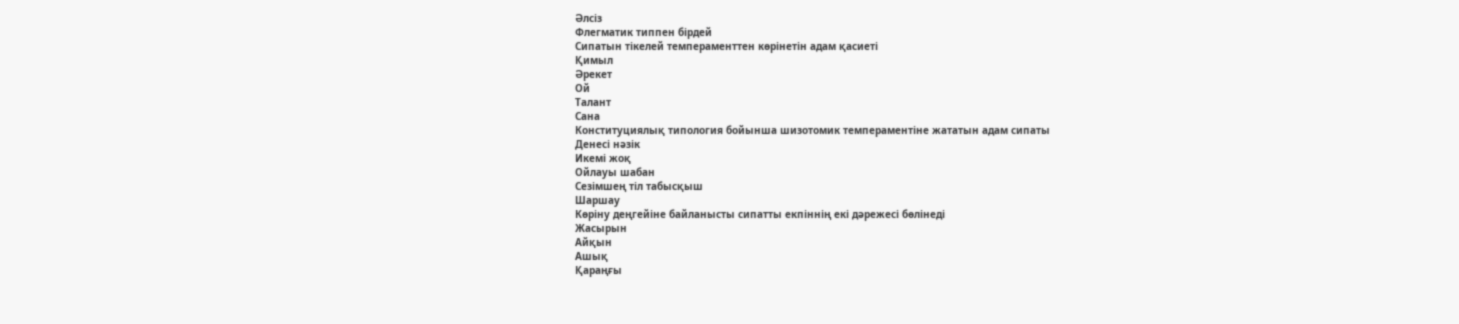Әлсіз
Флегматик типпен бірдей
Сипатын тікелей темпераменттен көрінетін адам қасиеті
Қимыл
Әрекет
Ой
Талант
Сана
Конституциялық типология бойынша шизотомик темпераментіне жататын адам сипаты
Денесі нәзік
Икемі жоқ
Ойлауы шабан
Сезімшең тіл табысқыш
Шаршау
Көріну деңгейіне байланысты сипатты екпіннің екі дәрежесі бөлінеді
Жасырын
Айқын
Ашық
Қараңғы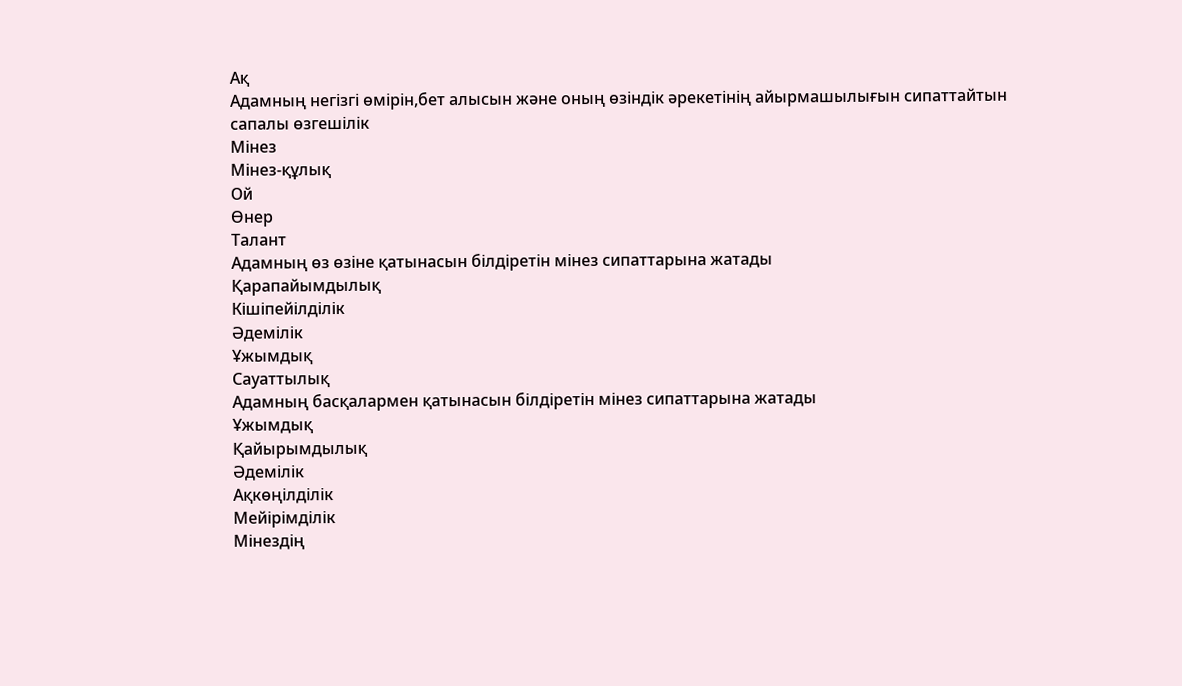Ақ
Адамның негізгі өмірін,бет алысын және оның өзіндік әрекетінің айырмашылығын сипаттайтын сапалы өзгешілік
Мінез
Мінез-құлық
Ой
Өнер
Талант
Адамның өз өзіне қатынасын білдіретін мінез сипаттарына жатады
Қарапайымдылық
Кішіпейілділік
Әдемілік
Ұжымдық
Сауаттылық
Адамның басқалармен қатынасын білдіретін мінез сипаттарына жатады
Ұжымдық
Қайырымдылық
Әдемілік
Ақкөңілділік
Мейірімділік
Мінездің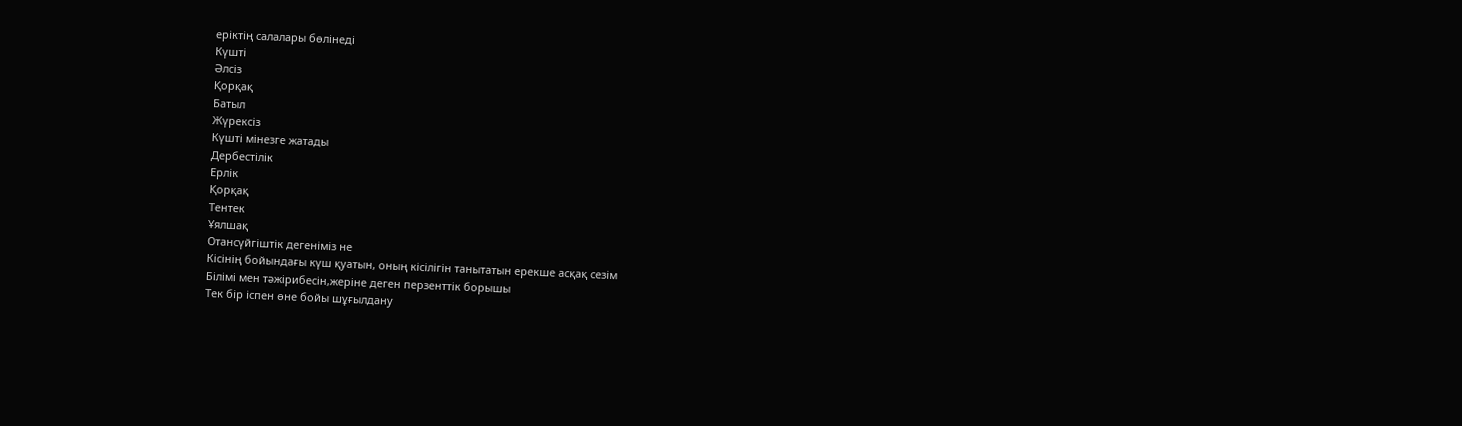еріктің салалары бөлінеді
Күшті
Әлсіз
Қорқақ
Батыл
Жүрексіз
Күшті мінезге жатады
Дербестілік
Ерлік
Қорқақ
Тентек
Ұялшақ
Отансүйгіштік дегеніміз не
Кісінің бойындағы күш қуатын, оның кісілігін танытатын ерекше асқақ сезім
Білімі мен тәжірибесін,жеріне деген перзенттік борышы
Тек бір іспен өне бойы шұғылдану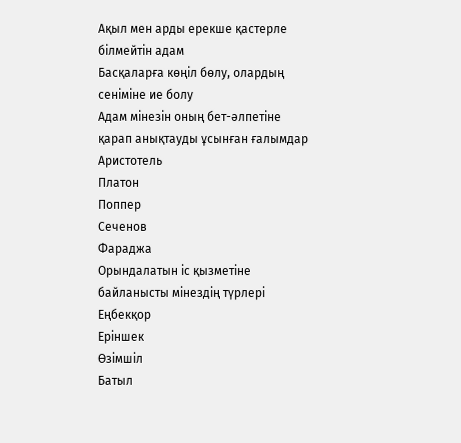Ақыл мен арды ерекше қастерле білмейтін адам
Басқаларға көңіл бөлу, олардың сеніміне ие болу
Адам мінезін оның бет-әлпетіне қарап анықтауды ұсынған ғалымдар
Аристотель
Платон
Поппер
Сеченов
Фараджа
Орындалатын іс қызметіне байланысты мінездің түрлері
Еңбекқор
Еріншек
Өзімшіл
Батыл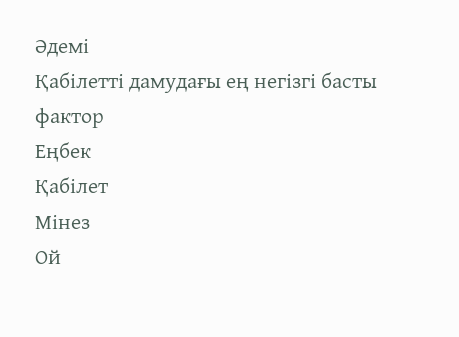Әдемі
Қабілетті дамудағы ең негізгі басты фактор
Еңбек
Қабілет
Мінез
Ой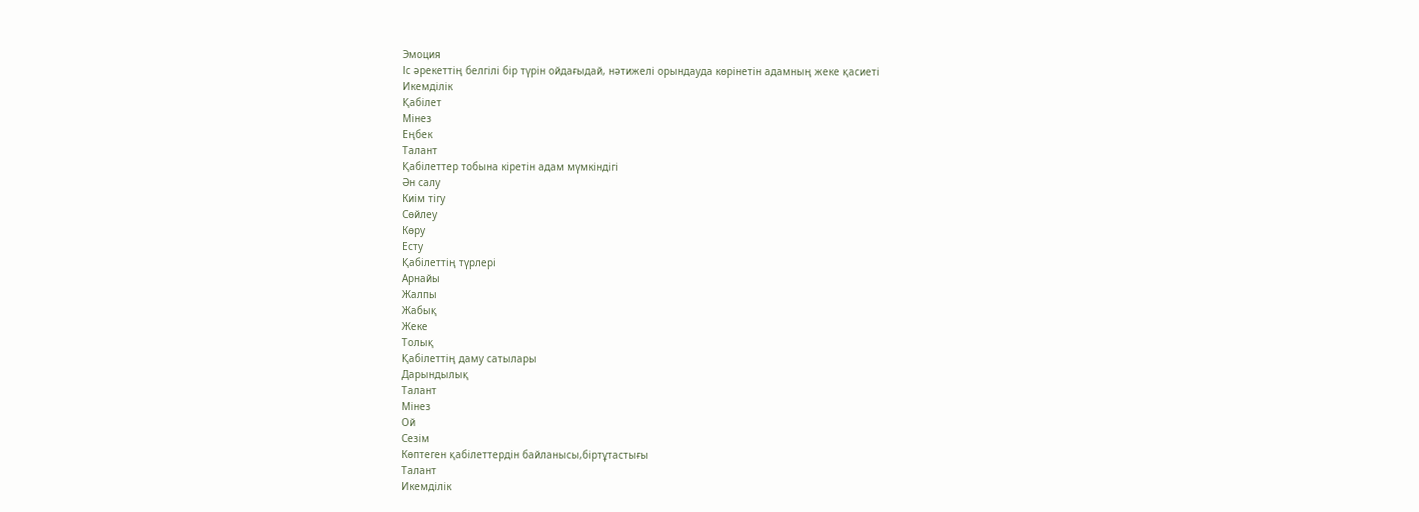Эмоция
Іс әрекеттің белгілі бір түрін ойдағыдай, нәтижелі орындауда көрінетін адамның жеке қасиеті
Икемділік
Қабілет
Мінез
Еңбек
Талант
Қабілеттер тобына кіретін адам мүмкіндігі
Ән салу
Киім тігу
Сөйлеу
Көру
Есту
Қабілеттің түрлері
Арнайы
Жалпы
Жабық
Жеке
Толық
Қабілеттің даму сатылары
Дарындылық
Талант
Мінез
Ой
Сезім
Көптеген қабілеттердін байланысы,біртұтастығы
Талант
Икемділік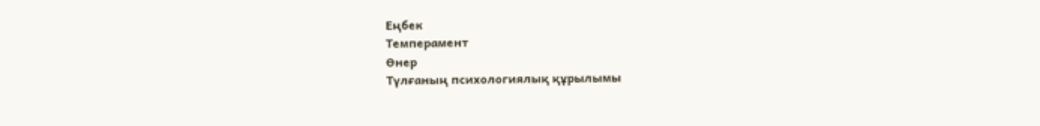Еңбек
Темперамент
Өнер
Түлғаның психологиялық құрылымы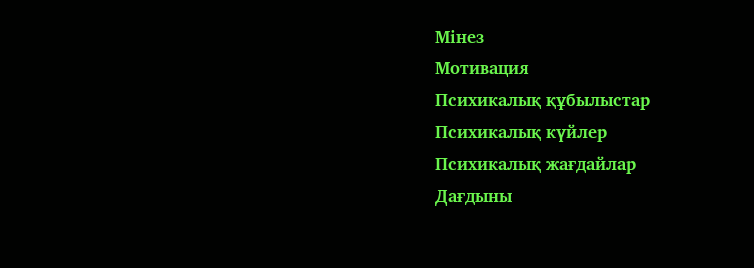Мінез
Мотивация
Психикалық құбылыстар
Психикалық күйлер
Психикалық жағдайлар
Дағдыны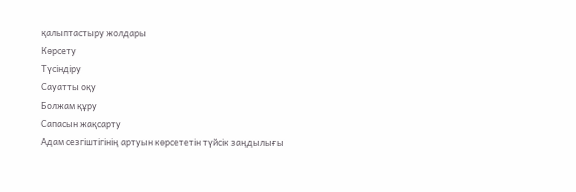қалыптастыру жолдары
Көрсету
Түсіндіру
Сауатты оқу
Болжам құру
Сапасын жақсарту
Адам сезгіштігінің артуын көрсететін түйсік заңдылығы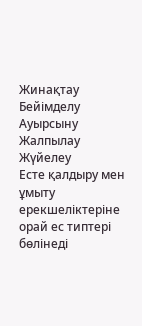Жинақтау
Бейімделу
Ауырсыну
Жалпылау
Жүйелеу
Есте қалдыру мен ұмыту ерекшеліктеріне орай ес типтері бөлінеді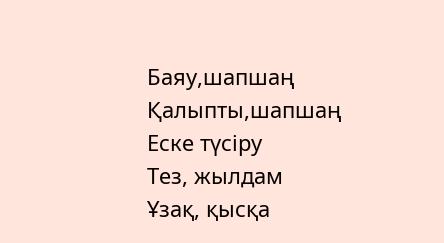Баяу,шапшаң
Қалыпты,шапшаң
Еске түсіру
Тез, жылдам
Ұзақ, қысқа